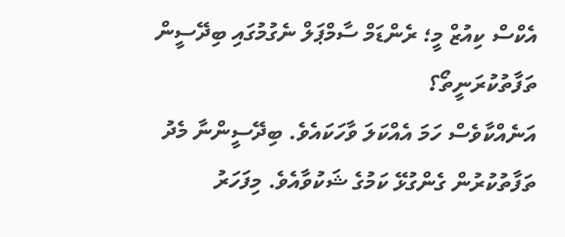އެކްސް ކިއުޒް މީ؛ ރެންޑަމް ސާމްޕަލް ނެގުމުގައި ބިދޭސީން ތަފާތުކުރަނީތޯ؟
އަނެއްކާވެސް ހަމަ އެއްކަލަ ވާހަކައެވެ. ބިދޭސީންނާ މެދު ތަފާތުކުރުން ގެންގުޅޭ ކަމުގެ ޝަކުވާއެވެ. މިފަހަރު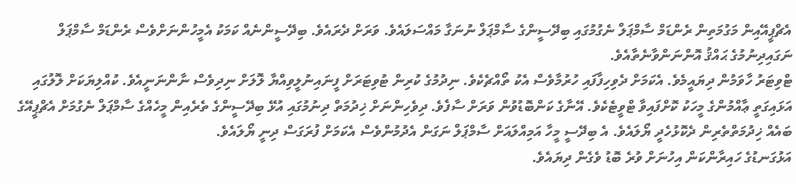އެޗްޕީއޭއިން މަގުމަތިން ރެންޑަމް ސާމްޕަލް ނެގުމުގައި ބިދޭސީންގެ ސާމްޕަލް ނުނަގާ މައްސަލައެވެ. ވަރަށް ދެރައެވެ. ބިދޭސީންނެއް ކަމަކު އެމީހުންނަށްވެސް ރެންޑަމް ސާމްޕަލް ނަގައިދިނުމުގެ ޙައްޤު އޮންނަންވާނެތާއެވެ.
ޓްވިޓަރު ހާވަމުން ދިޔައީމެވެ. އެކަމަށް ދެވިހިފާފައި ހުރުމާވެސް އެކު ތޯއްޗެކެވެ. ނިދުމުގެ ކުރިން ޓުވިޓަރަށް ފީނައިނުލީވިއްޔާ ލޮލަށް ނިދިވެސް ނާންނަނީއެވެ. ކުއްލިޔަކަށް ލޮލުގައި އަޅައިގަތީ ޢާއްމުންގެ މީހަކު ކޮށްފައިވާ ޓްވީޓެކެވެ. އޭނާގެ ކަންބޮޑުވުން ވަރަށް ސާފެވެ. ދިވެހިންނަށް ޚިދުމަތް ދިނުމުގައި އުޅޭ ބިދޭސީންގެ ތެރެއިން މީހެއްގެ ސާމްޕަލް ނެގުމަށް އެޗްޕީއޭގެ ބައެއް ޚިދުމަތްތެރިން ދެކޮޅުހެދީ ޔޯލައެވެ. އެ ބިދޭސީ މީހާ އަމިއްލައަށް ސާމްޕަލް ނަގަން އެދުމުންވެސް އެކަމަށް ފުރަގަސް ދިނީ ޔޯލައެވެ.
އަޅުގަނޑުގެ ހައިރާންކަން އިހުނަށް ވުރެ ބޮޑު ވެގެން ދިޔައެވެ.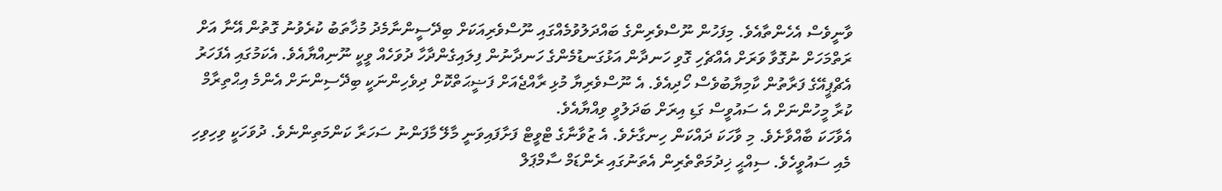ވާނީވެސް އެހެންތާއެވެ. މިފަހުން ނޫސްވެރިންގެ ބައްދަލުވުމެއްގައި ނޫސްވެރިއަކަށް ބިދޭސީންނާމެދު މުޚާތަބު ކުރެވުނު ގޮތުން އޭނާ އަށް ރަތްމަހަށް ނުގޮވާ ވަރަށް އެއްޗެހި ގޮވި ހަނދާން އަޅުގަނޑުމެންގެ ހަނދާނުން ފިލައިގެންދާހާ ދުވަހެއް ވީކީ ނޫނިއްޔާއެވެ. އެކަމުގައި އެފަހަރު އެޗްޕީއޭގެ ފަރާތުން ކާމިޔާބުވެސް ހޯދިއެވެ. އެ ނޫސްވެރިޔާ މުޅި ރާއްޖެއަށް ފަޟީޙަތްކޮށް ދިވެހިންނަކީ ބިދޭސިންނަށް އެންމެ އިޙްތިރާމް ކުރާ މީހުންނަށް އެ ސައުވީސް ގަޑި އިރަށް ބަދަލުވީ ވިއްޔާއެވެ.
އެވާހަކަ ބާއްވާށެވެ. މި ވާހަކަ ދައްކަން ހިނގާށެވެ. އެ ޒުވާނާގެ ޓްވީޓް ފަށާފައިވަނީ މާލޭ މާފަންނު ސަހަރާ ކަންމަތިންނެވެ. ދުވަހަކީ ވިހިވިހި މެއި ސައުވީހެވެ. ސިއްޙީ ޚިދުމަތްތެރިން އެތަނުގައި ރެންޑަމް ސާމްޕަލް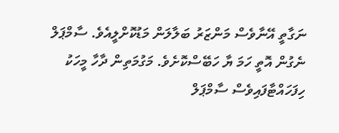ނަގާތީ އޭނާވެސް މަންޒަރު ބަލާލަން މަޑުކޮށްލީއެވެ. ސާމްޕަލް ނެގުން އޮތީ ހަމަ ޔާ ހަބޭސްކޮށެވެ. މަގުމަތިން ދާހާ މީހަކު ހިފަހައްޓާފައިވެސް ސާމްޕަލް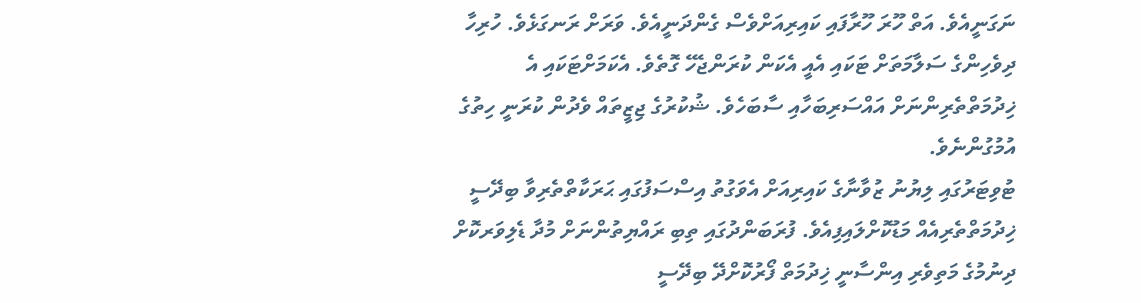ނަގަނީއެވެ. އަތް ހޫރަ ހޫރާފައި ކައިރިއަށްވެސް ގެންދަނީއެވެ. ވަރަށް ރަނގަޅެވެ. ހުރިހާ ދިވެހިންގެ ސަލާމަތަށް ޓަކައި އެއީ އެކަން ކުރަންޖެހޭ ގޮތެވެ. އެކަމަށްޓަކައި އެ ޚިދުމަތްތެރިންނަށް އައްސަރިބަހާއި ސާބަހެވެ. ޝުކުރުގެ ޖިޒީތައް ވެދުން ކުރަނީ ހިތުގެ އުމުގުންނެވެ.
ޓުވިޓަރުގައި ލިޔުނު ޒުވާނާގެ ކައިރިއަށް އެވަގުތު އިސްސަފުގައި ޙަރަކާތްތެރިވާ ބިދޭސީ ޚިދުމަތްތެރިއެއް މަޑުކޮށްލައިފިއެވެ. ފުރަބަންދުގައި ތިބި ރައްޔިތުންނަށް މުދާ ޑެލިވަރކޮށް ދިނުމުގެ މަތިވެރި އިންސާނީ ޚިދުމަތް ފޯރުކޮށްދޭ ބިދޭސީ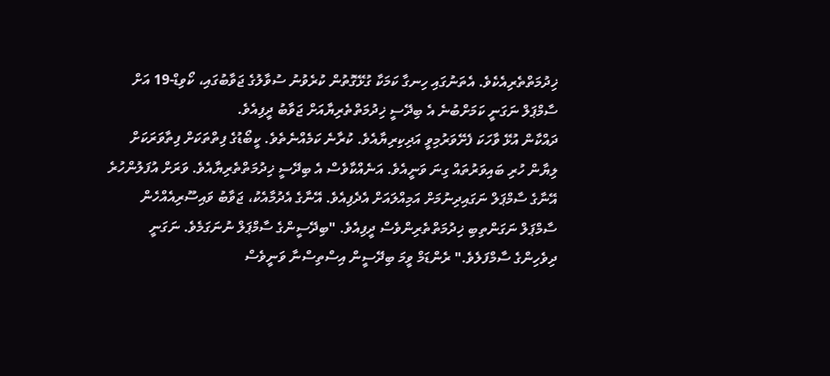ޚިދުމަތްތެރިއެކެވެ. އެތަނުގައި ހިނގާ ކަމަކާ ގުޅޭގޮތުން ކުރެވުނު ސުވާލުގެ ޖަވާބުގައި، ކޯވިޑް-19 އަށް ސާމްޕަލް ނަގަނީ ކަމަށްބުނެ އެ ބިދޭސީ ޚިދުމަތްތެރިޔާއަށް ޖަވާބު ދީފިއެވެ.
ދައްކާން އުޅޭ ވާހަކަ ފެށޭވަރުމިވީ އަދިކިރިޔާއެވެ. ކުރާނެ ކަމެއްނެތެވެ. ކީބޯޑުގެ ފިތްތަކަށް ފިތާވަރަކަށް ލިޔާން ހުރި ބައިވަރުތައް ގިނަ ވަނީއެވެ. އަނެއްކާވެސް އެ ބިދޭސީ ޚިދުމަތްތެރިޔާއެވެ. ވަރަށް އުފަލުންހުރެ އޭނާގެ ސާމްޕަލް ނަގައިދިނުމަށް އަމިއްލައަށް އެދެފިއެވެ. އޭނާގެ އެދުމާއެކު، ޖަވާބު ވައިސޫރިއެއްހެން ސާމްޕަލް ނަގަންތިބި ޚިދުމަތްތެރިންވެސް ދީފިއެވެ. "ބިދޭސީންގެ ސާމްޕަލް ނުނަގަމެވެ. ނަގަނީ ދިވެހިންގެ ސާމްފަލެވެ." ރެންޑަމް ވީމަ ބިދޭސީން އިސްތިސްނާ ވަނީވެސް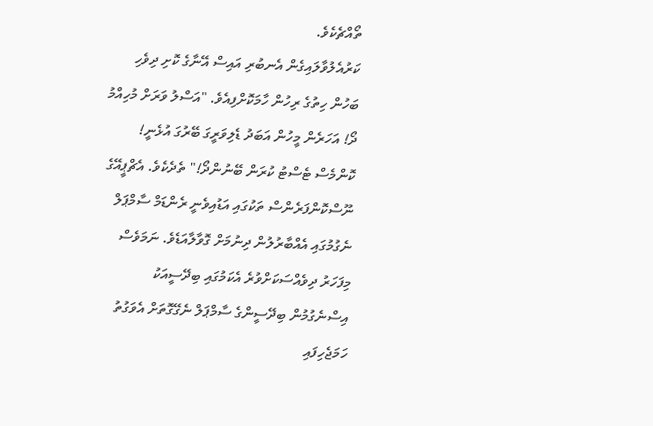ތޯއްޗެކެވެ.
ކަރުއެލުވާލައިގެން އެނބުރި އައިސް އޭނާގެ ކޮށި ދިވެހި ބަހުން ހިތުގެ ރިހުން ހާމަކޮށްފިއެވެ. "އަސްލު ވަރަށް މުހިއްމު ދޯ! އަހަރެން މީހުން އަބަދު ޑެލިވަރީގަ ބޭރުގަ އުޅެނީ! ކޮންމެސް ޓެސްޓު ކުރަން ބޭނުންދޯ!" ތެދެކެވެ. އެޗްޕީއޭގެ ނޫސްކޮންފަރެންސް ތަކުގައި އަޑުއިވެނީ ރެންޑަމް ސާމްޕަލް ނެގުމުގައި އެއްބާރުލުން ދިނުމަށް ގޮވާލާއަޑެވެ. ނަމަވެސް މިފަހަރު ދިވެއްސަކަށްވުރެ އެކަމުގައި ބިދޭސީއަކު އިސްނެގުމުން ބިދޭސީންގެ ސާމްޕަލް ނެގޭގޮތަށް އެވަގުތު ހަމަޖެހިފައި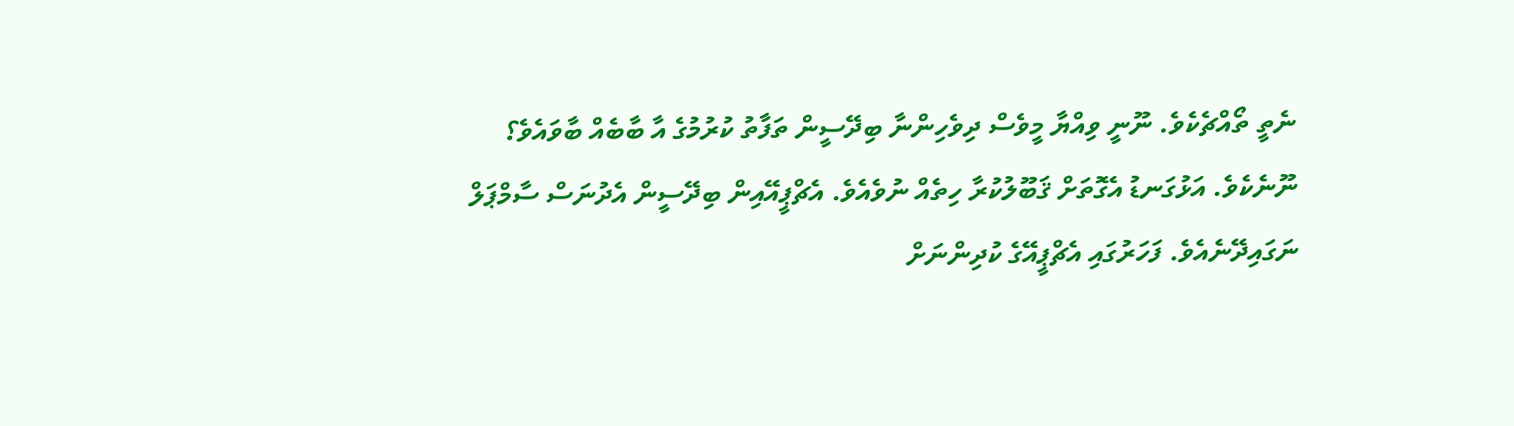ނެތީ ތޯއްޗެކެވެ. ނޫނީ ވިއްޔާ މީވެސް ދިވެހިންނާ ބިދޭސީން ތަފާތު ކުރުމުގެ އާ ބާބެއް ބާވައެވެ؟
ނޫނެކެވެ. އަޅުގަނޑު އެގޮތަށް ޤަބޫލުކުރާ ހިތެއް ނުވެއެވެ. އެޗްޕީއޭއިން ބިދޭސީން އެދުނަސް ސާމްޕަލް ނަގައިދޭނެއެވެ. ފަހަރުގައި އެޗްޕީއޭގެ ކުދިންނަށް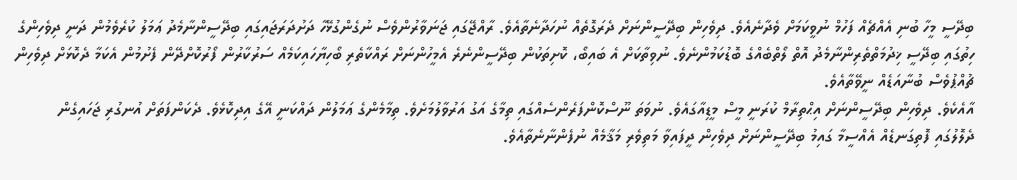ބިދޭސީ މީހާ ބުނި އެއްޗެއް ފަހުމް ނުވީކަމަށް ވެދާނެއެވެ. ދިވެހިން ބިދޭސީންނަށް ދެރަގޮތެއް ނުހަދާނެތާއެވެ. ރާއްޖޭގައި ޖަނަވާރުންވެސް ނުގެންގުޅޭހާ ދަށުދަރަޖައިގައި ބިދޭސީންނާމެދު ޢަމަލު ކުރެވެމުން ދަނީ ދިވެހިންގެ ހިތުގައި ބިދޭސީ ޚިދުމަތްތެރިންނާމެދު އޮތް ލޯތްބެއްގެ ބޮޑުކަމުންނެވެ. ނުވިތާކަށް އެ ބައިބޯ، ކޮށިތަކުން ބިދޭސީންނެރެ އެމީހުންނަށް ރައްކާތެރި ބޯހިޔާހައިކަމެއް ސަރުކާރުން ފޯރުކޮށްދޭން ފެށުމުން އެކަމާ ދެކޮޅަށް ދިވެހިން ޗުއްޕުވެސް ބުނާއަޑެއް ނީވޭތާއެވެ.
އާއެކެވެ. ދިވެހިން ބިދޭސީންނަށް އިޙްތިރާމް ކުރަނީ މީސް މީޑިއާގައެވެ. ނުވަތަ ނޫސްކޮންފަރެންސެއްގައި ތިމާގެ އަގު އަރުވާލުމަށެވެ. ތިމާމެންގެ ޢަމަލުން ދައްކަނީ އޭގެ އިދިކޮޅެވެ. ދެކަންފަތަށް އުނގުރި ޖަހައިގެން ދެލޮލުގައި ފޮތިގަނޑެއް އެއްސީމާ ގައިމު ބިދޭސީންނަށް ދިވެހިން ދީފައިވާ މަތިވެރި މަޤާމެއް ނުފެންނާނެތާއެވެ.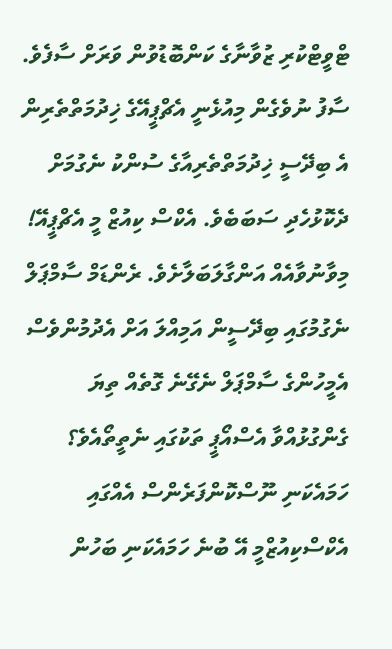ޓްވީޓްކުރި ޒުވާނާގެ ކަންބޮޑުވުން ވަރަށް ސާފެވެ. ސާފު ނުވެގެން މިއުޅެނީ އެޗްޕީއޭގެ ޚިދުމަތްތެރިން އެ ބިދޭސީ ޚިދުމަތްތެރިއާގެ ސުންކު ނެގުމަށް ދެކޮޅުހެދި ސަބަބެވެ. އެކްސް ކިއުޒް މީ އެޗްޕީއޭ! މިވާނުވާއެއް އަންގާލަބަލާށެވެ. ރެންޑަމް ސާމްޕަލް ނެގުމުގައި ބިދޭސީން އަމިއްލަ އަށް އެދުމުންވެސް އެމީހުންގެ ސާމްޕަލް ނެގޭނެ ގޮތެއް ތިޔަ ގެންގުޅުއްވާ އެސްއޯޕީ ތަކުގައި ނެތީތޯއެވެ؟ ހަމައެކަނި ނޫސްކޮންފަރެންސް އެއްގައި އެކްސްކިއުޒްމީ އޭ ބުނެ ހަމައެކަނި ބަހުން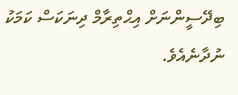ބިދޭސީންނަށް އިޙްތިރާމް ދިނަކަސް ކަމަކު ނުދާނެއެވެ.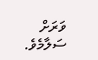ވަރަށް ސަލާމެވެ.